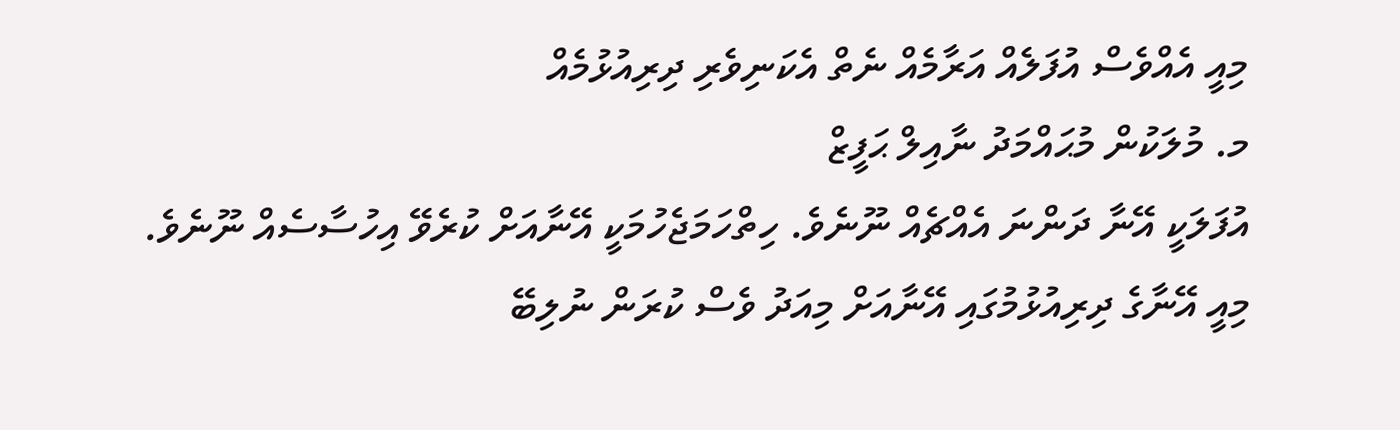މިއީ އެއްވެސް އުފަލެއް އަރާމެއް ނެތް އެކަނިވެރި ދިރިއުޅުމެއް
މ. މުލަކުން މުޙައްމަދު ނާއިލް ޙަފީޒް
އުފަލަކީ އޭނާ ދަންނަ އެއްޗެއް ނޫނެވެ. ހިތްހަމަޖެހުމަކީ އޭނާއަށް ކުރެވޭ އިހުސާސެއް ނޫނެވެ. މިއީ އޭނާގެ ދިރިއުޅުމުގައި އޭނާއަށް މިއަދު ވެސް ކުރަން ނުލިބޭ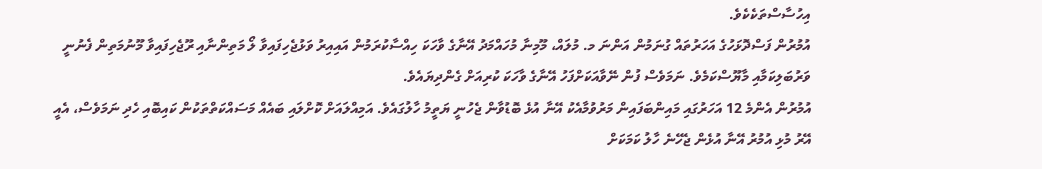އިހުސާސްތަކެކެވެ.
އުމުރުން ފަސްދޮޅަހުގެ އަހަރުތައް ގުނަމުން އަންނަ މ. މުލައް، މޫމިނާ މުހައްމަދު އޭނާގެ ވާހަކަ ހިއްސާކުރަމުން އައިއިރު ވަޅުޖެހިފައިވާ ލޯ މަތިންނާއި ރޫޖެހިފައިވާ މޫނުމަތިން ފެނުނީ ވަރުބަލިކަމާއި މާޔޫސްކަމެވެ. ނަމަވެސް ފުން ނޭވާއަކަށްފަހު އޭނާގެ ވާހަކަ ކުރިއަށް ގެންދިޔައެވެ.
އުމުރުން އެންމެ 12 އަހަރުގައި މައިންބަފައިން މަރުވުމާއެކު އޭނާ އުޅެ ބޮޑުވާން ޖެހުނީ ޔަތީމު ހާލުގައެވެ. އަމިއްލައަށް ކޮށްލައި ބައެއް މަސައްކަތްތަކުން ކައިބޮއި ހެދި ނަމަވެސް، އެއީ އޭރު މުޅި އުމުރު އޭނާ އުޅެން ޖެހޭނެ ހާލު ކަމަކަށް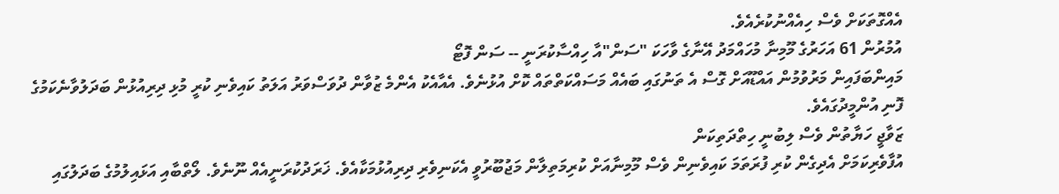އެއްގޮތަކަށް ވެސް ހިއެއްނުކުރެއެވެ.
އުމުރުން 61 އަހަރުގެ މޫމިނާ މުހައްމަދު އޭނާގެ ވާހަކަ "ސަން"އާ ހިއްސާކުރަނީ -- ސަން ފޮޓޯ
މައިންބަފައިން މަރުވުމުން އައްޑޫއަށް ގޮސް އެ ތަނުގައި ބައެއް މަސައްކަތްތައް ކޮށް އުޅުނެވެ. އެއާއެކު އެންމެ ޒުވާން ދުވަސްވަރު އަލަތު ކައިވެނި ކުރީ މުޅި ދިރިއުޅުން ބަދަލުވާނެކަމުގެ ފޮނި އުންމީދުގައެވެ.
ޒަވާޖީ ހަޔާތުން ވެސް ލިބުނީ ހިތްދަތިކަން
އުފާވެރިކަމަށް އެދިގެން ކުރި ފުރަތަމަ ކައިވެނިން ވެސް މޫމިނާއަށް ކުރިމަތިލާން މަޖުބޫރުވީ އެކަނިވެރި ދިރިއުޅުމަކާއެވެ. ޚަރަދުކުރަނީއެއް ނޫނެވެ. ލޯތްބާއި އަޅައިލުމުގެ ބަދަލުގައި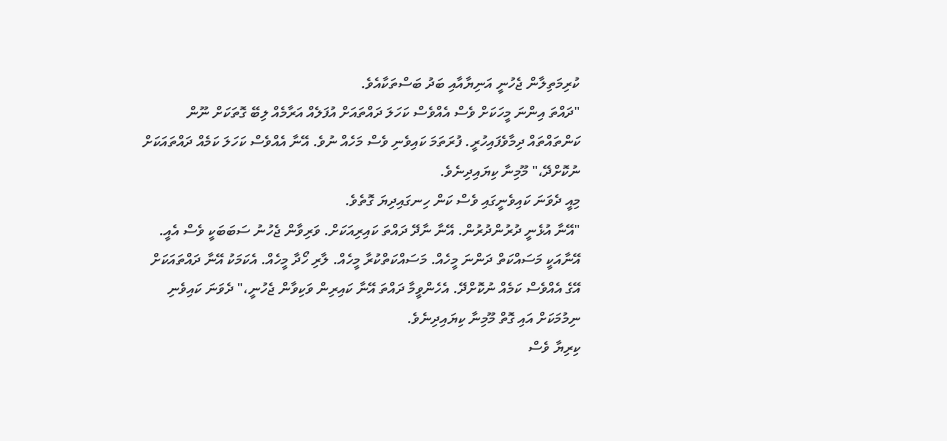ކުރިމަތިލާން ޖެހުނީ އަނިޔާއާއި ބަދު ބަސްތަކާއެވެ.
"ދައްތަ އިންނަ މީހަކަށް ވެސް އެއްވެސް ކަހަލަ ދައްތައަށް އުފަލެއް އަރާމެއް ލިބޭ ގޮތަކަށް ނޫން ކަންތައްތައް ދިމާވެފައިހުރީ. ފުރަތަމަ ކައިވެނި ވެސް މަހެއް ނުވެ. އޭނާ އެއްވެސް ކަހަލަ ކަމެއް ދައްތައަކަށް ނުކޮށްދޭ،" މޫމިނާ ކިޔައިދިނެވެ.
މިއީ ދެވަނަ ކައިވެނީގައި ވެސް ކަން ހިނގައިދިޔަ ގޮތެވެ.
"އޭނާ އުޅެނީ ދުރުންދުރުން. އޭނާ ނާދޭ ދައްތަ ކައިރިއަކަށް. ވަރިވާން ޖެހުނު ސަބަބަކީ ވެސް އެއީ. އޭނާއަކީ މަސައްކަތް ދަންނަ މީހެއް. މަސައްކަތްކުރާ މީހެއް. ލާރި ހޯދާ މީހެއް. އެކަމަކު އޭނާ ދައްތައަކަށް އޭގެ އެއްވެސް ކަމެއް ނުކޮށްދޭ. އެހެންވީމާ ދައްތަ އޭނާ ކައިރިން ވަކިވާން ޖެހުނީ،" ދެވަނަ ކައިވެނި ނިމުމަކަށް އައި ގޮތް މޫމިނާ ކިޔައިދިނެވެ.
ކިރިޔާ ވެސް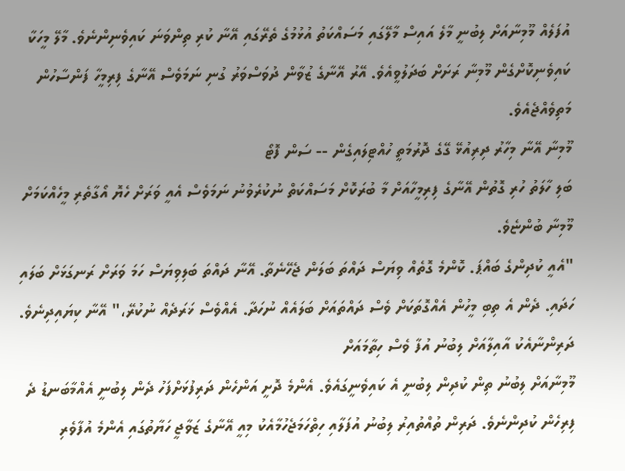އުފަލެއް މޫމިނާއަށް ލިބުނީ މާލެ އައިސް މާލޭގައި މަސައްކަތު އުޅުމުގެ ތެރޭގައި އޭނާ ކުރި ތިންވަނަ ކައިވެނިންނެވެ. މާލޭ މީހަކާ ކައިވެނިކޮށްގެން މޫމިނާ ރަށަށް ބަދަލުވީއެވެ. އޭރު އޭނާގެ ޒުވާން ދުވަސްވަރު ގުނި ނަމަވެސް އޭނާގެ ފިރިމީހާ ފަންސާހުން މަތިވެއްޖެއެވެ.
މޫމިނާ އޭނާ މިހާރު ދިރިއުޅޭ ގޭގެ ދޮރުމަތީ ހުއްޓިލައިގެން -- ސަން ފޮޓޯ
ބަލި ހާލަތު ހުރި ގޮތުން އޭނާގެ ފިރިމީހާއަށް މާ ބުރަކޮށް މަސައްކަތް ނުކުރެވުނު ނަމަވެސް އެއީ ވަރަށް ހެޔޮ އޯގާތެރި މީހެއްކަމަށް މޫމިނާ ބުންޏެވެ.
"އެއީ ކުދިންގެ ބައްޕަ. ކޮންމެ ގޮތެއް ވިޔަސް ދައްތަ ބަލަން ޖެހޭނެތާ. އޭނާ ދައްތަ ބަލިވިޔަސް ހަމަ ވަރަށް ރަނގަޅަށް ބަލައި ހަދައި. ދެން އެ ތިބި މީހުން އެއްގޮތަކަށް ވެސް ދައްތައަށް ބަލައެއް ނުހަދާ. އެއްވެސް ޚަރަދެއް ނުކުރޭ،" އޭނާ ކިޔައިދިނެވެ.
ދަރިންނާއެކު އާއިލާއަށް ލިބުނު އުފާ ވެސް ހިތާމައަށް
މޫމިނާއަށް ލިބުނު ތިން ކުދިން ލިބުނީ އެ ކައިވެނީގައެވެ. އެންމެ ދޮށީ އަންހެން ދަރިފުޅަށްފަހު ދެން ލިބުނީ އެއްމާބަނޑު ދެ ފިރިހެން ކުދިންނެވެ. ދަރިން ތުއްތުއިރު ލިބުނު އުފަލާއި ހިތްހަމަޖެހުމާއެކު މިއީ އޭނާގެ ޒަވާޖީ ހަޔާތުގައި އެންމެ އުފާވެރި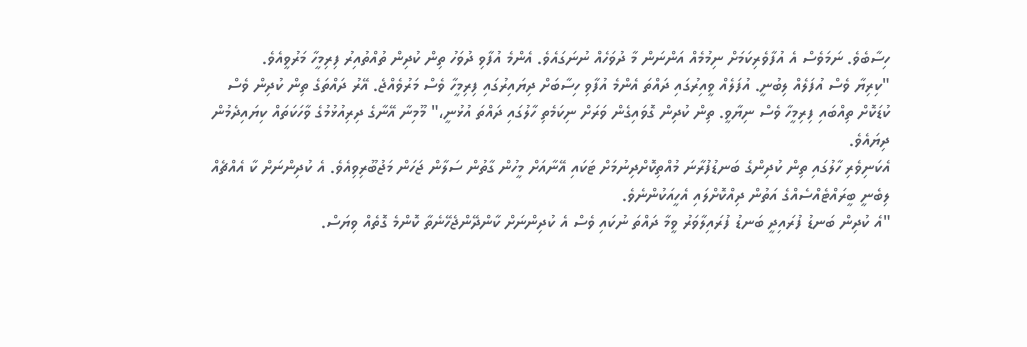ހިސާބެވެ. ނަމަވެސް އެ އުފާވެރިކަމަށް ނިމުމެއް އަންނަން މާ ދުވަހެއް ނުނަގައެވެ. އެންމެ އުފާވި ދުވަހު ތިން ކުދިން ތުއްތުއިރު ފިރިމީހާ މަރުވީއެވެ.
"ކިރިޔާ ވެސް އުފަލެއް ލިބުނީ. އުފަލެއް ވީއިރުގައި ދައްތަ އެންމެ އުފާވި ހިސާބަށް ދިޔައިރުގައި ފިރިމީހާ ވެސް މަރުވެއްޖެ. އޭރު ދައްތަގެ ތިން ކުދިން ވެސް ކުޑަކޮށް ތިއްބައި ފިރިމީހާ ވެސް ނިޔާވީ. ތިން ކުދިން ގޮވައިގެން ވަރަށް ނިކަމެތި ހާލުގައި ދައްތަ އުޅުނީ،" މޫމިނާ އޭނާގެ ދިރިއުޅުމުގެ ވާހަކަތައް ކިޔައިދެމުން ދިޔައެވެ.
އެކަނިވެރި ހާލުގައި ތިން ކުދިންގެ ބަނޑުފުރާނަ މުއްތިކޮށްދިނުމަށް ޓަކައި އޭނާއަށް މީހުން ގާތުން ސަލާން ޖަހަން މަޖުބޫރިވިއެވެ. އެ ކުދިންނަށް ކާ އެއްޗެއް ލިބެނީ ބީރައްޓެއްސެއްގެ އަތުން ދިއްކޮށްލައި އެހީއަކުންނެވެ.
"އެ ކުދިން ބަނޑު ފުރައިދީ ބަނޑު ފުރައިލާވަރު ވީމާ ދައްތަ ނުކައި ވެސް އެ ކުދިންނަށް ކާންދޭންޖެހޭނެތާ ކޮންމެ ގޮތެއް ވިޔަސް.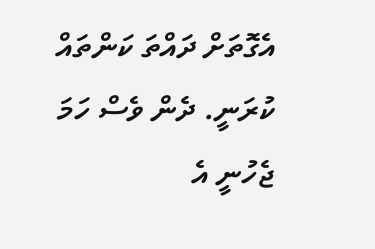އެގޮތަށް ދައްތަ ކަންތައް ކުރަނީ. ދެން ވެސް ހަމަ ޖެހުނީ އެ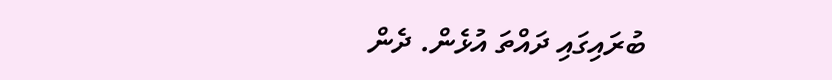ބުރައިގައި ދައްތަ އުޅެން. ދެން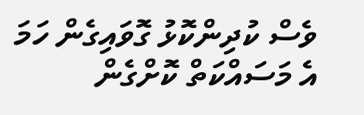ވެސް ކުދިންކޮޅު ގޮވައިގެން ހަމަ އެ މަސައްކަތް ކޮށްގެން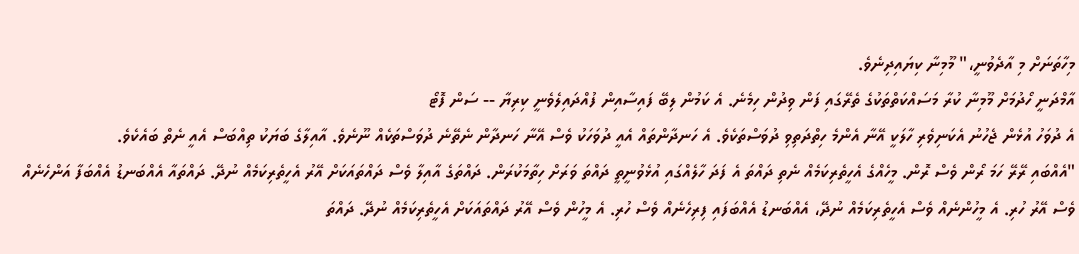މިހާތަނަށް މި އާދެވުނީ،" މޫމިނާ ކިޔައިދިނެވެ.
އާމްދަނީ ހޯދުމަށް މޫމިނާ ކުރާ މަސައްކަތްތަކުގެ ތެރޭގައި ފަން ވިދުން ހިމެނެ. އެ ކަމުން ލިބޭ ފައިސާއިން ފުއްދައިލެވެނީ ކިރިޔާ -- ސަން ފޮޓޯ
އެ ދުވަހު އުޅެން ޖެހުނު އެކަނިވެރި ހާލަކީ އޭނާ އެންމެ ހިތްދަތިވި ދުވަސްތަކެވެ. އެ ހަނދާންތައް އެއީ ދުވަހަކު ވެސް އޭނާ ހަނދާން ނެތޭނެ ދުވަސްތަކެއް ނޫނެވެ. އާއިލާގެ ބަޔަކު ތިއްބަސް އެއީ ނެތް ބައެކެވެ.
"އެއްބައި ރޭރޭ ހަމަ ރޯން ވެސް ރޮން. މީހެއްގެ އެހީތެރިކަމެއް ނެތި ދައްތަ އެ ފަދަ ހާލެއްގައި އުޅެވުނީތީ ދައްތަ ވަރަށް ހިތާމަކުރަން. ދައްތަގެ އާއިލާ ވެސް ދައްތައަކަށް އޭރު އެހީތެރިކަމެއް ނުދޭ. ދައްތައާ އެއްބަނޑު އެއްބަފާ އަންހެނެއް ވެސް އޭރު ހުރި. އެ މީހުންނެއް ވެސް އެހީތެރިކަމެއް ނުދޭ، އެއްބަނޑު އެއްބަފައި ފިރިހެނެއް ވެސް ހުރި. އެ މީހުން ވެސް އޭރު ދައްތައަކަށް އެހީތެރިކަމެއް ނުދޭ. ދައްތަ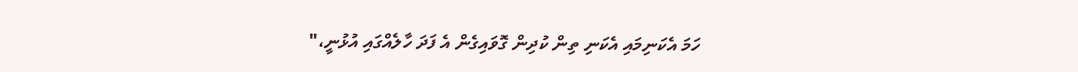ހަމަ އެކަނިމައި އެކަނި ތިން ކުދިން ގޮވައިގެން އެ ފަދަ ހާލެއްގައި އުޅުނީ،"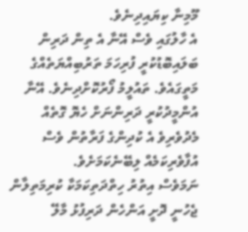މޫމިނާ ކިޔައިދިނެވެ.
އެ ހާލުގައި ވެސް އޭނާ އެ ތިން ދަރިން ބަލައިބޮޑުކުރީ ފުރިހަމަ ތަރުބިއްޔަތެއްގެ މަތީގައެވެ. ތައުލީމު ފޯރުކޮށްދިނެވެ. އޭނާ އުންމީދުކުރީ ދަރިންނަށް ހެޔޮ ގޮތެއް މެދުވެރިވެ އެ ކުދިންގެ ފަރާތުން ވެސް އުފާވެރިކަމެއް ލިބޭނެކަމަށެވެ.
ނަމަވެސް އިތުރު ހިތްދަތިކަމަކާ ކުރިމަތިލާން ޖެހުނީ ދޮށީ އަންހެން ދަރިފުޅު މާލޭ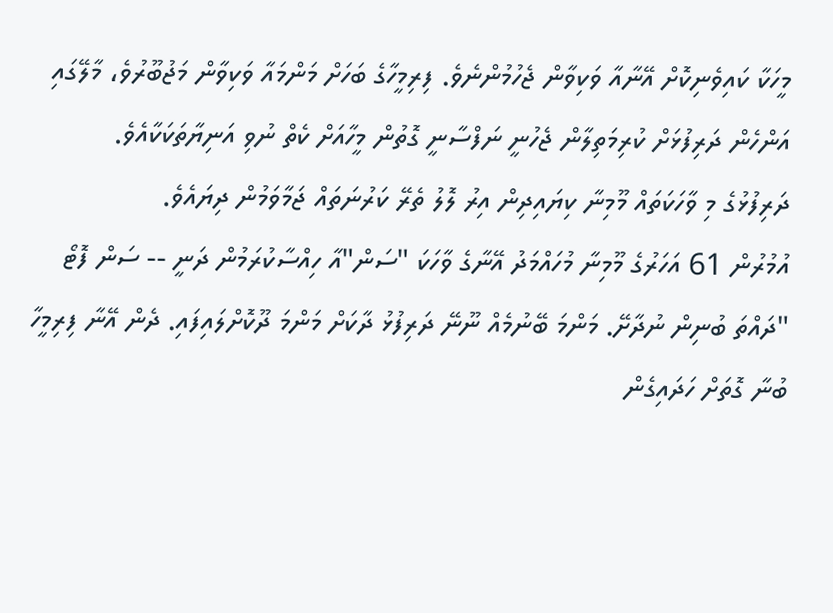މީހަކާ ކައިވެނިކޮށް އޭނާއާ ވަކިވާން ޖެހުމުންނެވެ. ފިރިމީހާގެ ބަހަށް މަންމައާ ވަކިވާން މަޖުބޫރުވެ، މާލޭގައި އަންހެން ދަރިފުޅަށް ކުރިމަތިލާން ޖެހުނީ ނަފްސާނީ ގޮތުން މީހާއަށް ކެތް ނުވި އަނިޔާތަކަކާއެވެ.
ދަރިފުޅުގެ މި ވާހަކަތައް މޫމިނާ ކިޔައިދިން އިރު ލޮލު ތެރޭ ކަރުނަތައް ޖަމާވަމުން ދިޔައެވެ.
އުމުރުން 61 އަހަރުގެ މޫމިނާ މުހައްމަދު އޭނާގެ ވާހަކަ "ސަން"އާ ހިއްސާކުރަމުން ދަނީ -- ސަން ފޮޓޯ
"ދައްތަ ބުނިން ނުދާށޭ. މަންމަ ބޭނުމެއް ނޫނޭ ދަރިފުޅު ދާކަށް މަންމަ ދޫކޮށްލައިފައި. ދެން އޭނާ ފިރިމީހާ ބުނާ ގޮތަށް ހަދައިގެން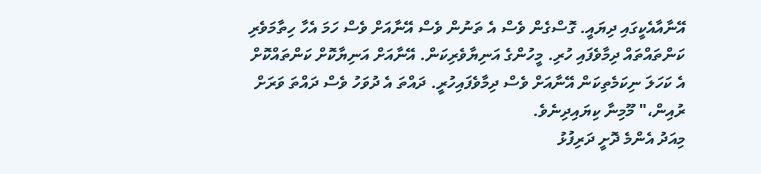އޭނާއާއެކީގައި ދިޔައީ. ގޮސްގެން ވެސް އެ ތަނުން ވެސް އޭނާއަށް ވެސް ހަމަ އެހާ ހިތާމަވެރި ކަންތައްތައް ދިމާވެފައި ހުރި. މީހުންގެ އަނިޔާވެރިކަން. އޭނާއަށް އަނިޔާކޮށް ކަންތައްކޮށް އެ ކަހަލަ ނިކަމެތިކަން އޭނާއަށް ވެސް ދިމާވެފައިހުރީ. ދައްތަ އެ ދުވަހު ވެސް ދައްތަ ވަރަށް ރުއިން،" މޫމިނާ ކިޔައިދިނެވެ.
މިއަދު އެންމެ ދޮށީ ދަރިފުޅު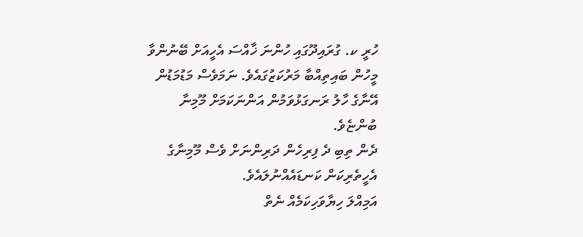ހުރީ ކ. ގުރައިދޫގައި ހުންނަ ޚާއްސަ އެހީއަށް ބޭނުންވާ މީހުން ބައިތިއްބާ މަރުކަޒުގައެވެ. ނަމަވެސް މަޑުމަޑުން އޭނާގެ ހާލު ރަނގަޅުވަމުން އަންނަކަމަށް މޫމިނާ ބުންޏެވެ.
ދެން ތިބި ދެ ފިރިހެން ދަރިންނަށް ވެސް މޫމިނާގެ އެހީތެރިކަން ކަނޑައެއްނުލައެވެ.
އަމިއްލަ ހިޔާވަހިކަމެއް ނެތް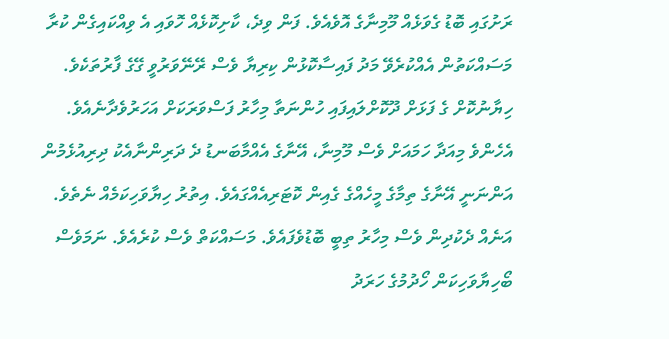ރަށުގައި ބޮޑު ގެވަޅެއް މޫމިނާގެ އޮވެއެވެ. ފަން ވިދެ، ކާށިކޮޅެއް ހޮވައި އެ ވިއްކައިގެން ކުރާ މަސައްކަތުން އެއްކުރެވޭ މަދު ފައިސާކޮޅުން ކިރިޔާ ވެސް ރޭނޭވަރުވީ ގޭގެ ފާރުތަކެވެ. ހިޔާނުކޮށް ގެ ފަޅަށް ދޫކޮށްލައިފައި ހުންނަތާ މިހާރު ފަސްވަރަކަށް އަހަރުވެދާނެއެވެ.
އެހެންވެ މިއަދާ ހަމައަށް ވެސް މޫމިނާ، އޭނާގެ އެއްމާބަނޑު ދެ ދަރިންނާއެކު ދިރިއުޅެމުން އަންނަނީ އޭނާގެ ތިމާގެ މީހެއްގެ ގެއިން ކޮޓަރިއެއްގައެވެ. އިތުރު ހިޔާވަހިކަމެއް ނެތެވެ.
އަނެއް ދެކުދިން ވެސް މިހާރު ތިބީ ބޮޑުވެފައެވެ. މަސައްކަތް ވެސް ކުރެއެވެ. ނަމަވެސް ބޯހިޔާވަހިކަން ހޯދުމުގެ ހަރަދު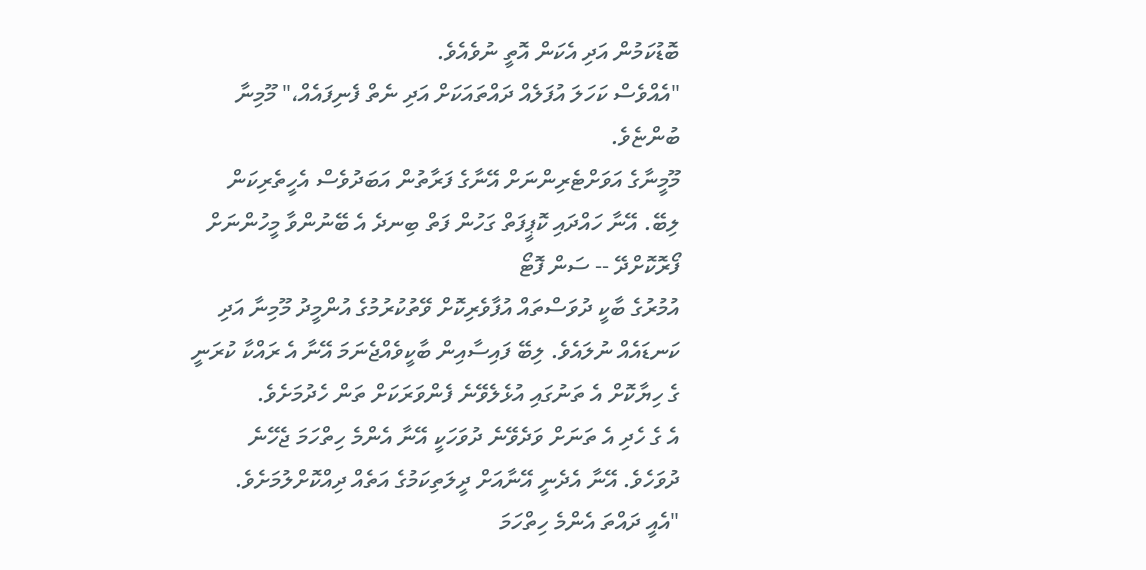ބޮޑުކަމުން އަދި އެކަން އޮތީ ނުވެއެވެ.
"އެއްވެސް ކަހަލަ އުފަލެއް ދައްތައަކަށް އަދި ނެތް ފެނިފައެއް،" މޫމިނާ ބުންޏެވެ.
މޫމީނާގެ އަވަށްޓެރިންނަށް އޭނާގެ ފަރާތުން އަބަދުވެސް އެހީތެރިކަން ލިބޭ. އޭނާ ހައްދައި ކޮޕީފަތް ގަހުން ފަތް ބިނދެ އެ ބޭނުންވާ މީހުންނަށް ފޯރޮކޮށްދޭ -- ސަން ފޮޓޯ
އުމުރުގެ ބާކީ ދުވަސްތައް އުފާވެރިކޮށް ވޭތުކުރުމުގެ އުންމީދު މޫމިނާ އަދި ކަނޑައެއް ނުލައެވެ. ލިބޭ ފައިސާއިން ބާކީވެއްޖެނަމަ އޭނާ އެ ރައްކާ ކުރަނީ ގެ ހިޔާކޮށް އެ ތަނުގައި އުޅެލެވޭނެ ފެންވަރަކަށް ތަން ހެދުމަށެވެ.
އެ ގެ ހެދި އެ ތަނަށް ވަދެވޭނެ ދުވަހަކީ އޭނާ އެންމެ ހިތްހަމަ ޖެހޭނެ ދުވަހެވެ. އޭނާ އެދެނީ އޭނާއަށް ދީލަތިކަމުގެ އަތެއް ދިއްކޮށްލުމަށެވެ.
"އެއީ ދައްތަ އެންމެ ހިތްހަމަ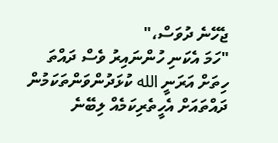ޖެހޭނެ ދުވަސް،"
"ހަމަ އެކަނި ހުންނައިރު ވެސް ދައްތަ ހިތަށް އަރަނީ الله ކުޅަދުންވަންތަކަމުން ދައްތައަށް އެހީތެރިކަމެއް ލިބޭނެ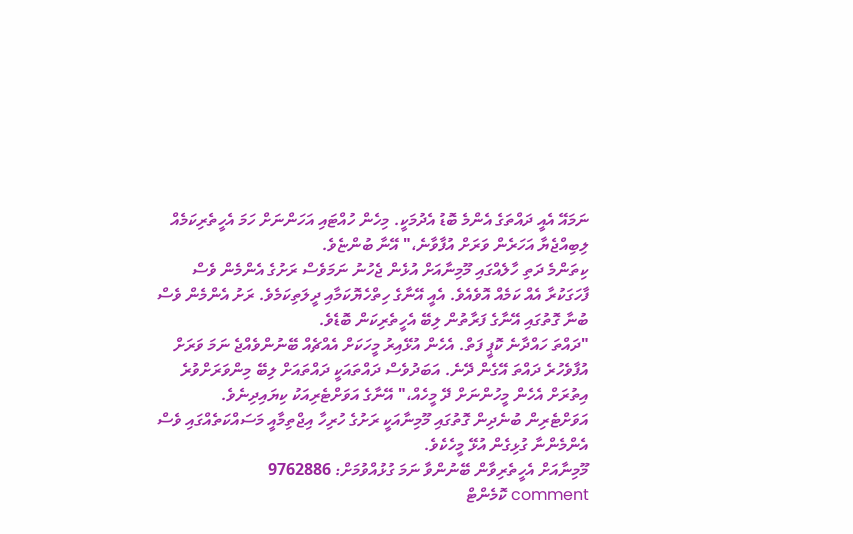ނަމައޭ އެއީ ދައްތަގެ އެންމެ ބޮޑު އެދުމަކީ. މިހެން ހުއްޓައި އަހަންނަށް ހަމަ އެހީތެރިކަމެއް ލިބިއްޖެޔާ އަހަރެން ވަރަށް އުފާވާނެ،" އޭނާ ބުންޏެވެ.
ކިތަންމެ ދަތި ހާލެއްގައި މޫމިނާއަށް އުޅެން ޖެހުނު ނަމަވެސް ރަށުގެ އެންމެން ވެސް ފާހަގަކުރާ އެއް ކަމެއް އޮވެއެވެ. އެއީ އޭނާގެ ހިތްހެޔޮކަމާއި ދީލަތިކަމެވެ. ރަށު އެންމެން ވެސް ބުނާ ގޮތުގައި އޭނާގެ ފަރާތުން ލިބޭ އެހީތެރިކަން ބޮޑެވެ.
"ދައްތަ ހައްދާނެ ކޮޕީ ފަތް. އެހެން އުޅޭއިރު މީހަކަށް އެއްޗެއް ބޭނުންވެއްޖެ ނަމަ ވަރަށް އުފާވެހުރެ ދައްތަ އޭގެން ދޭނެ. އަބަދުވެސް ދައްތައަކީ ދައްތައަށް ލިބޭ މިންވަރަށްވުރެ އިތުރަށް އެހެން މީހުންނަށް ދޭ މީހެއް،" އޭނާގެ އަވަށްޓެރިއަކު ކިޔައިދިނެވެ.
އަވަށްޓެރިން ބުނެދިން ގޮތުގައި މޫމިނާއަކީ ރަށުގެ ހުރިހާ އިޖްތިމާއީ މަސައްކަތެއްގައި ވެސް އެންމެންނާ ގުޅިގެން އުޅޭ މީހެކެވެ.
މޫމިނާއަށް އެހީތެރިވާން ބޭނުންވާ ނަމަ ގުޅުއްވުމަށް: 9762886
comment ކޮމެންޓް